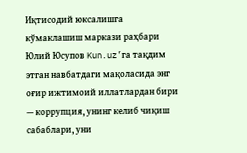Иқтисодий юксалишга кўмаклашиш маркази раҳбари Юлий Юсупов Kun.uz’га тақдим этган навбатдаги мақоласида энг оғир ижтимоий иллатлардан бири — коррупция, унинг келиб чиқиш сабаблари, уни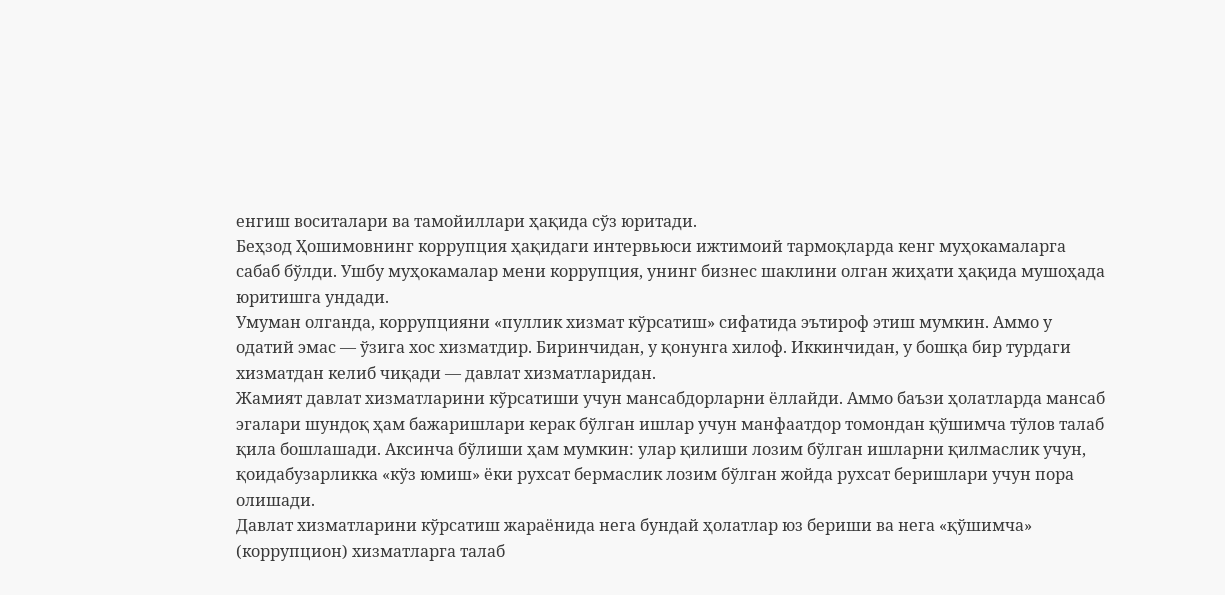енгиш воситалари ва тамойиллари ҳақида сўз юритади.
Беҳзод Ҳошимовнинг коррупция ҳақидаги интервьюси ижтимоий тармоқларда кенг муҳокамаларга сабаб бўлди. Ушбу муҳокамалар мени коррупция, унинг бизнес шаклини олган жиҳати ҳақида мушоҳада юритишга ундади.
Умуман олганда, коррупцияни «пуллик хизмат кўрсатиш» сифатида эътироф этиш мумкин. Аммо у одатий эмас — ўзига хос хизматдир. Биринчидан, у қонунга хилоф. Иккинчидан, у бошқа бир турдаги хизматдан келиб чиқади — давлат хизматларидан.
Жамият давлат хизматларини кўрсатиши учун мансабдорларни ёллайди. Аммо баъзи ҳолатларда мансаб эгалари шундоқ ҳам бажаришлари керак бўлган ишлар учун манфаатдор томондан қўшимча тўлов талаб қила бошлашади. Аксинча бўлиши ҳам мумкин: улар қилиши лозим бўлган ишларни қилмаслик учун, қоидабузарликка «кўз юмиш» ёки рухсат бермаслик лозим бўлган жойда рухсат беришлари учун пора олишади.
Давлат хизматларини кўрсатиш жараёнида нега бундай ҳолатлар юз бериши ва нега «қўшимча» (коррупцион) хизматларга талаб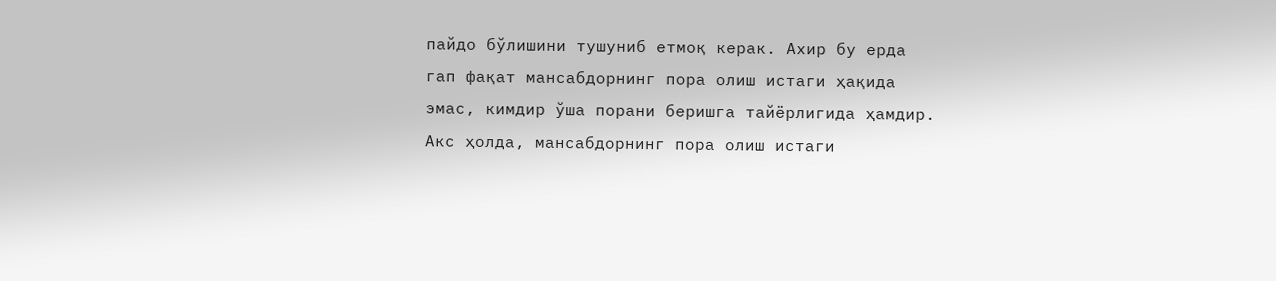пайдо бўлишини тушуниб етмоқ керак. Ахир бу ерда гап фақат мансабдорнинг пора олиш истаги ҳақида эмас, кимдир ўша порани беришга тайёрлигида ҳамдир. Акс ҳолда, мансабдорнинг пора олиш истаги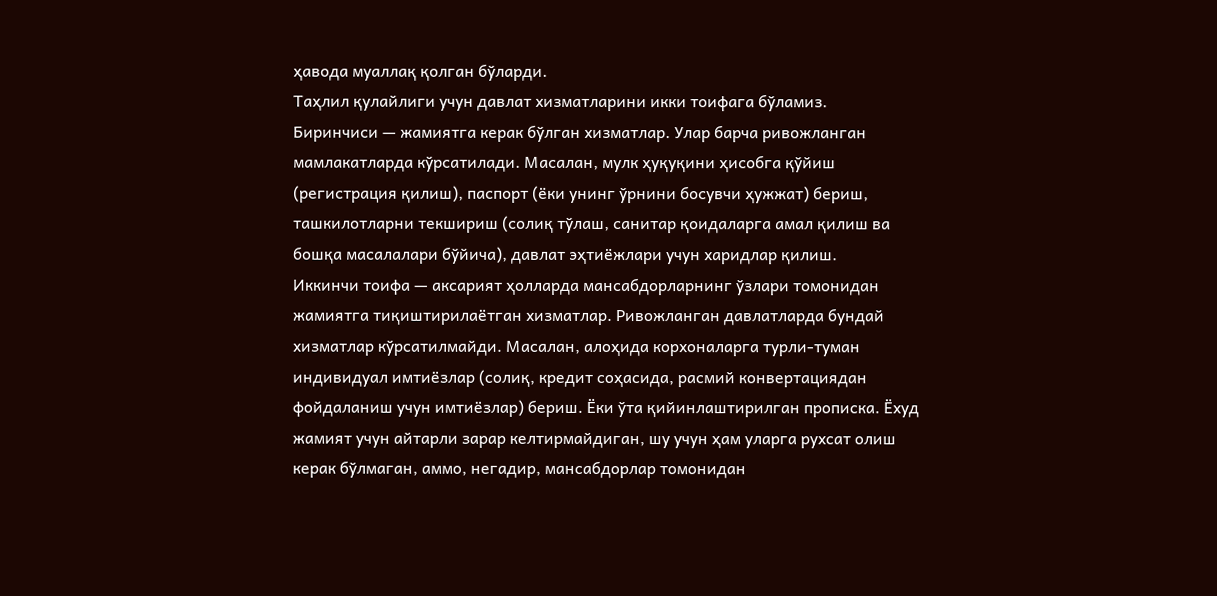ҳавода муаллақ қолган бўларди.
Таҳлил қулайлиги учун давлат хизматларини икки тоифага бўламиз.
Биринчиси — жамиятга керак бўлган хизматлар. Улар барча ривожланган мамлакатларда кўрсатилади. Масалан, мулк ҳуқуқини ҳисобга қўйиш (регистрация қилиш), паспорт (ёки унинг ўрнини босувчи ҳужжат) бериш, ташкилотларни текшириш (солиқ тўлаш, санитар қоидаларга амал қилиш ва бошқа масалалари бўйича), давлат эҳтиёжлари учун харидлар қилиш.
Иккинчи тоифа — аксарият ҳолларда мансабдорларнинг ўзлари томонидан жамиятга тиқиштирилаётган хизматлар. Ривожланган давлатларда бундай хизматлар кўрсатилмайди. Масалан, алоҳида корхоналарга турли-туман индивидуал имтиёзлар (солиқ, кредит соҳасида, расмий конвертациядан фойдаланиш учун имтиёзлар) бериш. Ёки ўта қийинлаштирилган прописка. Ёхуд жамият учун айтарли зарар келтирмайдиган, шу учун ҳам уларга рухсат олиш керак бўлмаган, аммо, негадир, мансабдорлар томонидан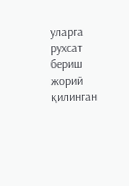уларга рухсат бериш жорий қилинган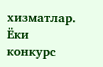хизматлар. Ёки конкурс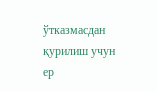ўтказмасдан қурилиш учун ер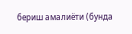бериш амалиёти (бунда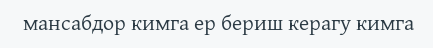мансабдор кимга ер бериш керагу кимга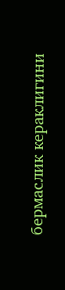бермаслик кераклигини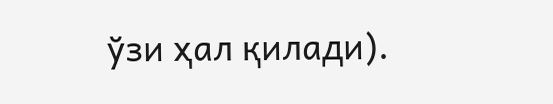ўзи ҳал қилади).